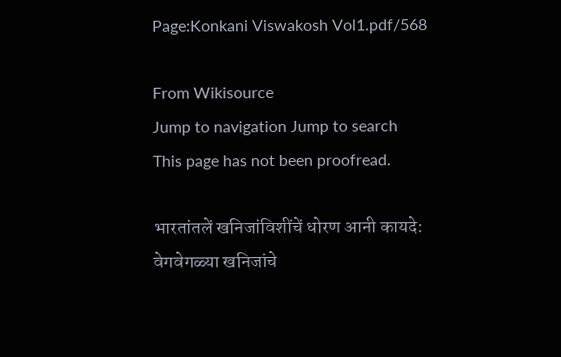Page:Konkani Viswakosh Vol1.pdf/568

From Wikisource
Jump to navigation Jump to search
This page has not been proofread.

भारतांतलें खनिजांविशींचें धोरण आनी कायदे: वेगवेगळ्या खनिजांचे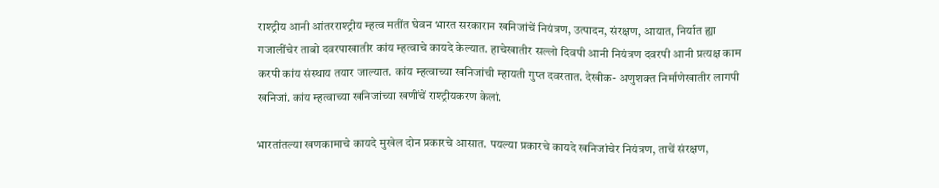राश्ट्रीय आनी आंतरराश्ट्रीय म्हत्व मतींत घेवन भारत सरकारान खनिजांचें नियंत्रण, उत्पादन, संरक्षण, आयात, निर्यात ह्या गजालींचेर ताबो दवरपाखातीर कांय म्हत्वाचे कायदे केल्यात. हाचेखातीर सल्लो दिवपी आनी नियंत्रण दवरपी आनी प्रत्यक्ष काम करपी कांय संस्थाय तयार जाल्यात. कांय म्हत्वाच्या खनिजांची म्हायती गुप्त दवरतात. देखीक- अणुशक्त निर्माणेखातीर लागपी खनिजां. कांय म्हत्वाच्या खनिजांच्या खणींचें राश्ट्रीयकरण केलां.

भारतांतल्या खणकामाचे कायदे मुखेल दोन प्रकारचे आसात. पयल्या प्रकारचे कायदे खनिजांचेर नियंत्रण, ताचें संरक्षण,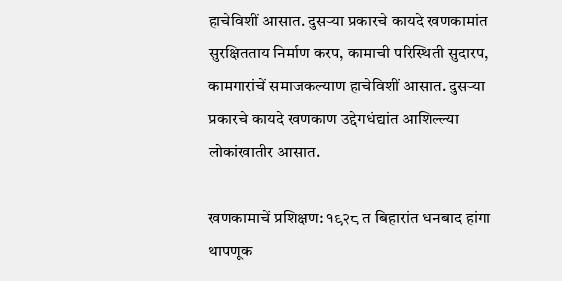हाचेविशीं आसात. दुसऱ्या प्रकारचे कायदे खणकामांत सुरक्षितताय निर्माण करप, कामाची परिस्थिती सुदारप, कामगारांचें समाजकल्याण हाचेविशीं आसात. दुसऱ्या प्रकारचे कायदे खणकाण उद्देगधंद्यांत आशिल्ल्या लोकांखातीर आसात.

खणकामाचें प्रशिक्षण: १९२८ त बिहारांत धनबाद हांगा थापणूक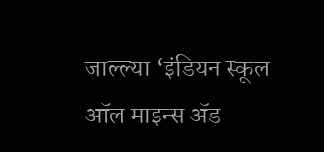जाल्ल्या ‘इंडियन स्कूल ऑल माइन्स ॲड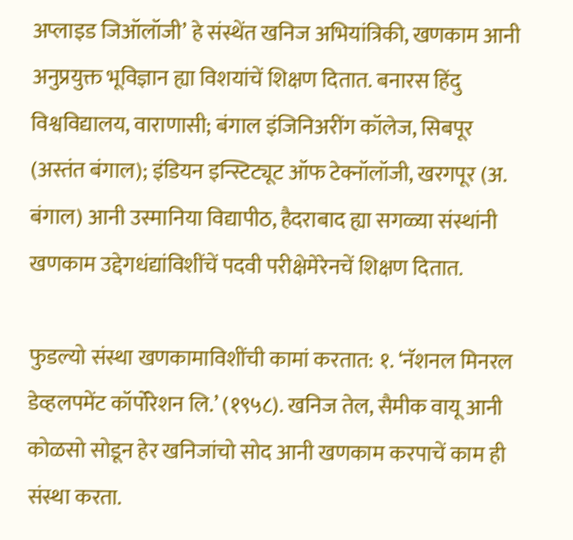अप्लाइड जिऑलॉजी’ हे संस्थेंत खनिज अभियांत्रिकी, खणकाम आनी अनुप्रयुक्त भूविज्ञान ह्या विशयांचें शिक्षण दितात. बनारस हिंदु विश्वविद्यालय, वाराणासी; बंगाल इंजिनिअरींग कॉलेज, सिबपूर (अस्तंत बंगाल); इंडियन इन्स्टिट्यूट ऑफ टेक्नॉलॉजी, खरगपूर (अ. बंगाल) आनी उस्मानिया विद्यापीठ, हैदराबाद ह्या सगळ्या संस्थांनी खणकाम उद्देगधंद्यांविशींचें पदवी परीक्षेमेरेनचें शिक्षण दितात.

फुडल्यो संस्था खणकामाविशींची कामां करतात: १. ‘नॅशनल मिनरल डेव्हलपमेंट कॉर्पोरेशन लि.’ (१९५८). खनिज तेल, सैमीक वायू आनी कोळसो सोडून हेर खनिजांचो सोद आनी खणकाम करपाचें काम ही संस्था करता.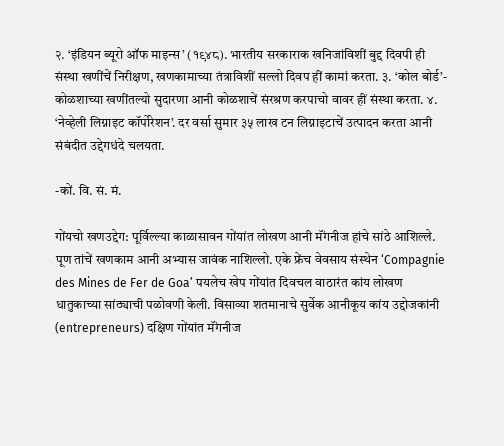२. ‘इंडियन ब्यूरो ऑफ माइन्स’ (१९४८). भारतीय सरकाराक खनिजांविशीं बुद्द दिवपी ही संस्था खणींचें निरीक्षण, खणकामाच्या तंत्राविशीं सल्लो दिवप हीं कामां करता. ३. ‘कोल बोर्ड’- कोळशाच्या खणींतल्यो सुदारणा आनी कोळशाचें संरश्रण करपाचो वावर हीं संस्था करता. ४. ‘नेव्हेली लिग्नाइट कॉर्पोरेशन’. दर वर्सा सुमार ३५ लाख टन लिग्नाइटाचें उत्पादन करता आनी संबंदीत उद्देगधंदे चलयता.

-कों. वि. सं. मं.

गोंयचो खणउद्देग: पूर्विल्ल्या काळासावन गोंयांत लोखण आनी मॅंगनीज हांचे सांठे आशिल्ले. पूण तांचें खणकाम आनी अभ्यास जावंक नाशिल्लो. एके फ्रेंच वेवसाय संस्थेन ‘Compagnie des Mines de Fer de Goa’ पयलेच खेप गोंयांत दिवचल वाठारंत कांय लोखण धातुकाच्या सांठ्याची पळोवणी केली. विसाव्या शतमानाचे सुर्वेक आनीकूय कांय उद्दोजकांनी (entrepreneurs) दक्षिण गोंयांत मॅंगनीज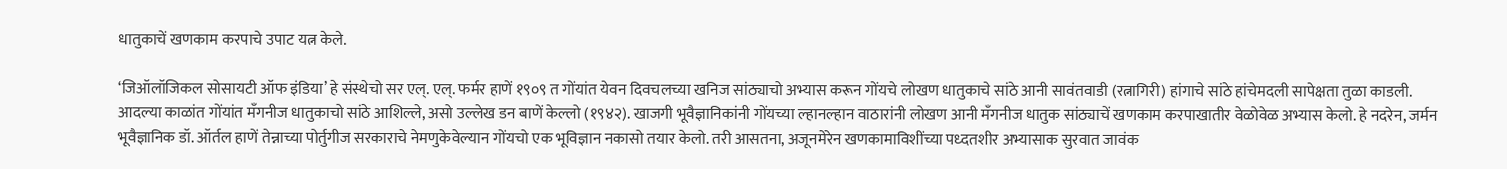धातुकाचें खणकाम करपाचे उपाट यत्न केले.

‘जिऑलॉजिकल सोसायटी ऑफ इंडिया’ हे संस्थेचो सर एल्. एल्. फर्मर हाणें १९०९ त गोंयांत येवन दिवचलच्या खनिज सांठ्याचो अभ्यास करून गोंयचे लोखण धातुकाचे सांठे आनी सावंतवाडी (रत्नागिरी) हांगाचे सांठे हांचेमदली सापेक्षता तुळा काडली. आदल्या काळांत गोंयांत मॅंगनीज धातुकाचो सांठे आशिल्ले, असो उल्लेख डन बाणें केल्लो (१९४२). खाजगी भूवैज्ञानिकांनी गोंयच्या ल्हानल्हान वाठारांनी लोखण आनी मॅंगनीज धातुक सांठ्याचें खणकाम करपाखातीर वेळोवेळ अभ्यास केलो. हे नदरेन, जर्मन भूवैज्ञानिक डॉ. ऑर्तल हाणें तेन्नाच्या पोर्तुगीज सरकाराचे नेमणुकेवेल्यान गोंयचो एक भूविज्ञान नकासो तयार केलो. तरी आसतना, अजूनमेरेन खणकामाविशींच्या पध्दतशीर अभ्यासाक सुरवात जावंक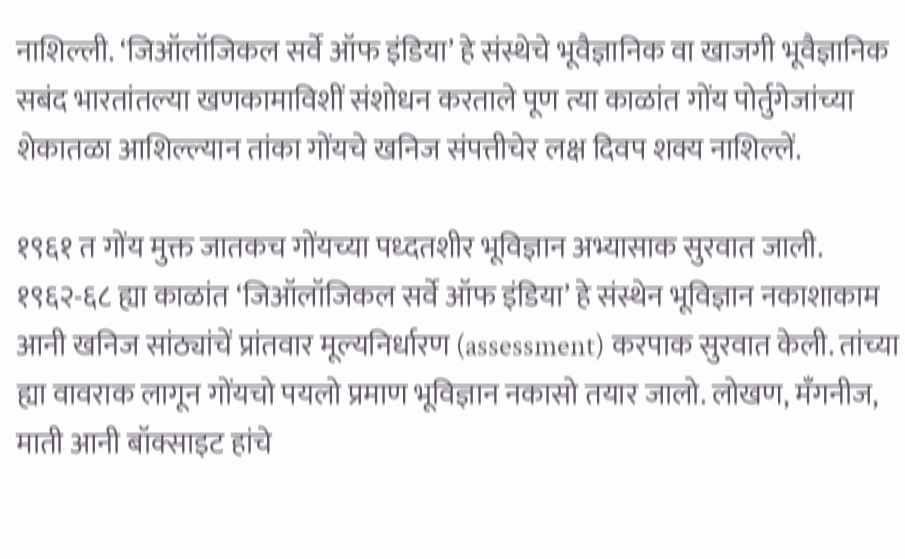नाशिल्ली. ‘जिऑलॉजिकल सर्वे ऑफ इंडिया’ हे संस्थेचे भूवैज्ञानिक वा खाजगी भूवैज्ञानिक सबंद भारतांतल्या खणकामाविशीं संशोधन करताले पूण त्या काळांत गोंय पोर्तुगेजांच्या शेकातळा आशिल्ल्यान तांका गोंयचे खनिज संपत्तीचेर लक्ष दिवप शक्य नाशिल्लें.

१९६१ त गोंय मुक्त जातकच गोंयच्या पध्दतशीर भूविज्ञान अभ्यासाक सुरवात जाली. १९६२-६८ ह्या काळांत ‘जिऑलॉजिकल सर्वे ऑफ इंडिया’ हे संस्थेन भूविज्ञान नकाशाकाम आनी खनिज सांठ्यांचें प्रांतवार मूल्यनिर्धारण (assessment) करपाक सुरवात केली. तांच्या ह्या वावराक लागून गोंयचो पयलो प्रमाण भूविज्ञान नकासो तयार जालो. लोखण, मॅंगनीज, माती आनी बॉक्साइट हांचे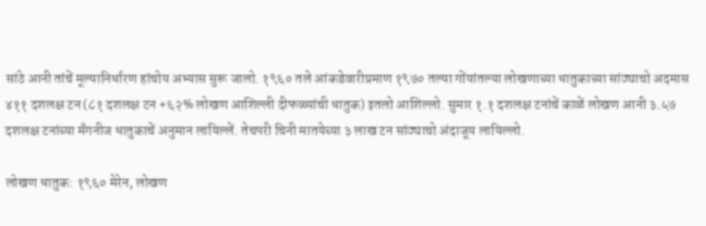सांठे आनी तांचें मूल्यानिर्धारण हांचोय अभ्यास सुरू जालो. १९६० तले आंकडेवारीप्रमाण १९७० तल्या गोंयांतल्या लोखणाच्या धातुकाच्या सांठ्याचो अदमास ४११ दशलक्ष टन (८१ दशलक्ष टन +६२% लोखण आशिल्ली दीफळ्यांची धातुक) इतलो आशिल्लो. सुमार १.१ दशलक्ष टनांचें काळें लोखण आनी ३.५७ दशलक्ष टनांच्या मॅंगनीज धातुकाचें अनुमान लायिल्लें. तेचपरी चिनी मातयेच्या ३ लाख टन सांठ्याचो अंदाजूय लायिल्लो.

लोखण धातुक: १९६० मेरेन, लोखण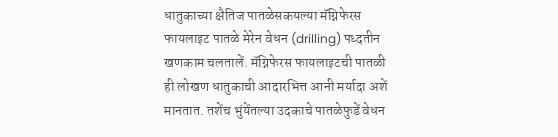धातुकाच्या क्षैतिज पातळेसकयल्या मॅग्निफेरस फायलाइट पातळे मेरेन वेधन (drilling) पध्दतीन खणकाम चलतालें. मॅग्निफेरस फायलाइटची पातळी ही लोखण धातुकाची आदारभित्त आनी मर्यादा अशें मानतात. तशेंच भुंयेंतल्या उदकाचे पातळेफुडें वेधन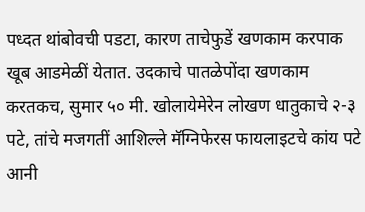पध्दत थांबोवची पडटा, कारण ताचेफुडें खणकाम करपाक खूब आडमेळीं येतात. उदकाचे पातळेपोंदा खणकाम करतकच, सुमार ५० मी. खोलायेमेरेन लोखण धातुकाचे २-३ पटे, तांचे मजगतीं आशिल्ले मॅग्निफेरस फायलाइटचे कांय पटे आनी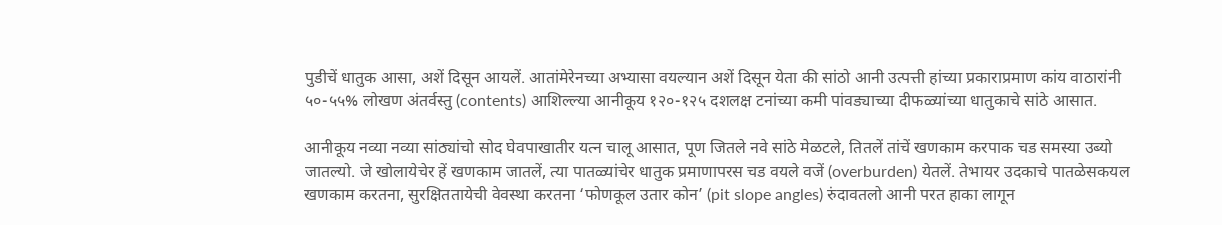पुडीचें धातुक आसा, अशें दिसून आयलें. आतांमेरेनच्या अभ्यासा वयल्यान अशें दिसून येता की सांठो आनी उत्पत्ती हांच्या प्रकाराप्रमाण कांय वाठारांनी ५०-५५% लोखण अंतर्वस्तु (contents) आशिल्ल्या आनीकूय १२०-१२५ दशलक्ष टनांच्या कमी पांवड्याच्या दीफळ्यांच्या धातुकाचे सांठे आसात.

आनीकूय नव्या नव्या सांठ्यांचो सोद घेवपाखातीर यत्न चालू आसात, पूण जितले नवे सांठे मेळटले, तितलें तांचें खणकाम करपाक चड समस्या उब्यो जातल्यो. जे खोलायेचेर हें खणकाम जातलें, त्या पातळ्यांचेर धातुक प्रमाणापरस चड वयले वजें (overburden) येतलें. तेभायर उदकाचे पातळेसकयल खणकाम करतना, सुरक्षिततायेची वेवस्था करतना ‘फोणकूल उतार कोन’ (pit slope angles) रुंदावतलो आनी परत हाका लागून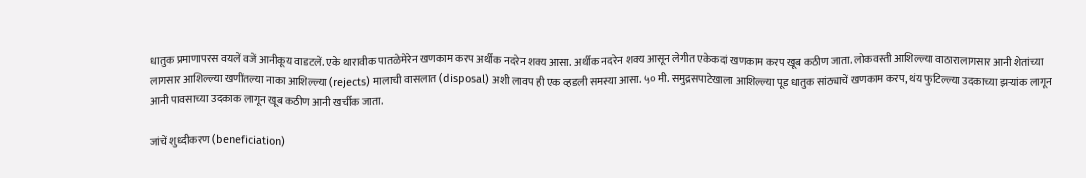धातुक प्रमाणापरस वयलें वजें आनीकूय वाडटलें. एके थारावीक पातळेमेरेन खणकाम करप अर्थीक नदरेन शक्य आसा. अर्थीक नदरेन शक्य आसून लेगीत एकेकदां खणकाम करप खूब कठीण जाता. लोकवस्ती आशिल्ल्या वाठारालागसार आनी शेतांच्या लागसार आशिल्ल्या खणींतल्या नाका आशिल्ल्या (rejects) मालाची वासलात (disposal) अशी लावप ही एक व्हडली समस्या आसा. ५० मी. समुद्रसपाटेखाला आशिल्ल्या पूड धातुक सांठ्याचें खणकाम करप, थंय फुटिल्ल्या उदकाच्या झऱ्यांक लागून आनी पावसाच्या उदकाक लागून खूब कठीण आनी खर्चीक जाता.

जांचें शुध्दीकरण (beneficiation)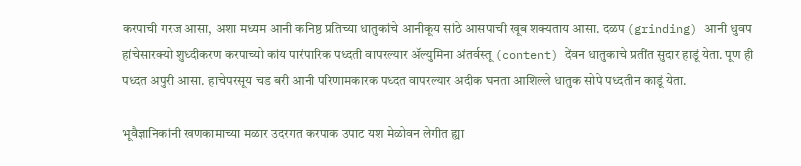करपाची गरज आसा, अशा मध्यम आनी कनिष्ठ प्रतिच्या धातुकांचे आनीकूय सांठे आसपाची खूब शक्यताय आसा. दळप (grinding) आनी धुवप हांचेसारक्यो शुध्दीकरण करपाच्यो कांय पारंपारिक पध्दती वापरल्यार ॲल्युमिना अंतर्वस्तू (content) देंवन धातुकाचे प्रतींत सुदार हाडूं येता. पूण ही पध्दत अपुरी आसा. हाचेपरसूय चड बरी आनी परिणामकारक पध्दत वापरल्यार अदीक घनता आशिल्ले धातुक सोपे पध्दतीन काडूं येता.

भूवैज्ञानिकांनी खणकामाच्या मळार उदरगत करपाक उपाट यश मेळोवन लेगीत ह्या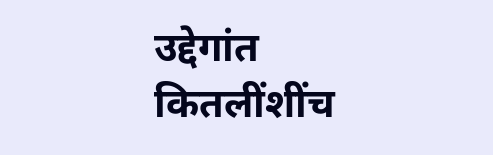उद्देगांत कितलींशींच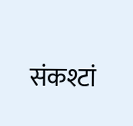संकश्टां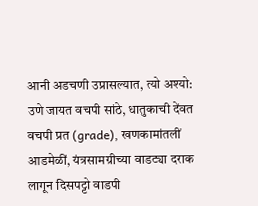आनी अडचणी उप्रासल्यात, त्यो अश्यो: उणे जायत वचपी सांठे, धातुकाची देंवत वचपी प्रत (grade), खणकामांतलीं आडमेळीं, यंत्रसामग्रीच्या वाडट्या दराक लागून दिसपट्टो वाडपी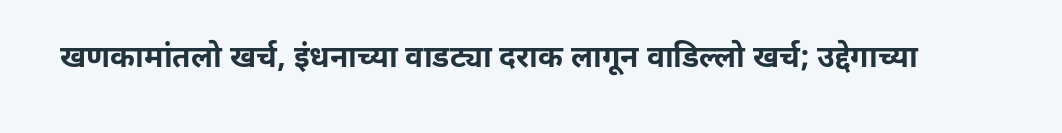खणकामांतलो खर्च, इंधनाच्या वाडट्या दराक लागून वाडिल्लो खर्च; उद्देगाच्या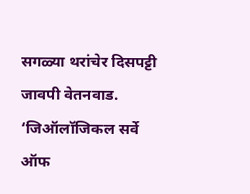सगळ्या थरांचेर दिसपट्टी जावपी वेतनवाड. ‘जिऑलॉजिकल सर्वे ऑफ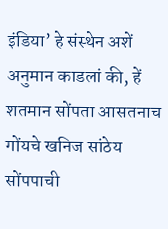इंडिया’ हे संस्थेन अशें अनुमान काडलां की, हें शतमान सोंपता आसतनाच गोंयचे खनिज सांठेय सोंपपाची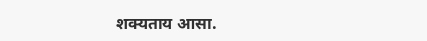शक्यताय आसा.